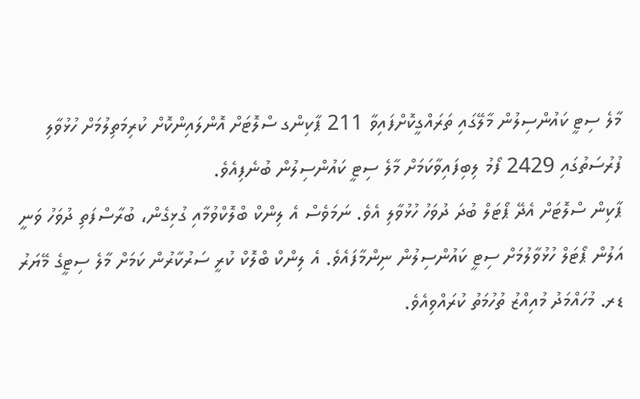މާލެ ސިޓީ ކައުންސިލުން މާލޭގައި ތަރައްގީކޮށްފައިވާ 211 ޕާކިންގ ސްލޮޓަށް އޮންލައިންކޮށް ކުރިމަތިލުމަށް ހުޅުވާލި ފުރުސަތުގައި 2429 ފޯމު ލިބިފައިވާކަމަށް މާލެ ސިޓީ ކައުންސިލުން ބުނެފިއެވެ.
ޕާކިން ސްލޮޓަށް އެދޭ ޕޯޓަލް ބުދަ ދުވަހު ހުޅުވާލި އެވެ. ނަމަވެސް އެ ލިންކް ބްލޮކްވުމާއި ގުޅިގެން، ބުރާސްފަތި ދުވަހު ވަނީ އަލުން ޕޯޓަލް ހުޅުވާލުމަށް ސިޓީ ކައުންސިލުން ނިންމާފައެވެ. އެ ލިންކް ބްލޮކް ކުރީ ސަރުކާރުން ކަމަށް މާލެ ސިޓީގެ މޭޔަރު ޑރ. މުހައްމަދު މުއިއްޒު ތުހުމަތު ކުރައްވިއެވެ.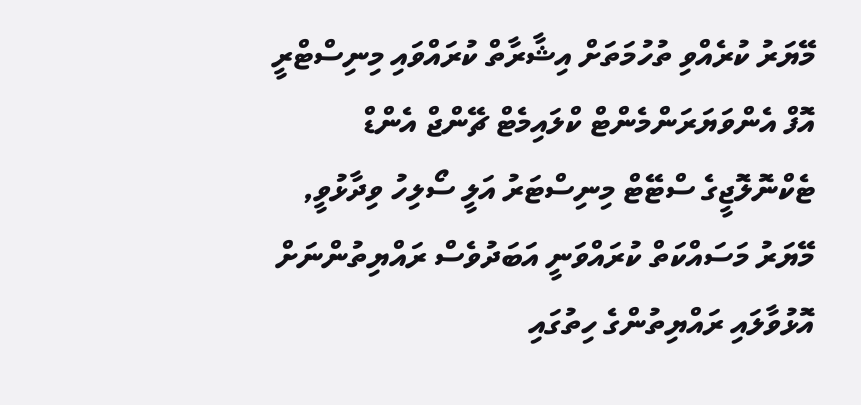މޭޔަރު ކުރެއްވި ތުހުމަތަށް އިޝާރާތް ކުރައްވައި މިނިސްޓްރީ އޮފް އެންވަޔަރަންމެންޓް ކްލައިމެޓް ޗޭންޖް އެންޑް ޓެކްނޮލޮޖީގެ ސްޓޭޓް މިނިސްޓަރު އަލީ ސޯލިހު ވިދާޅުވީ, މޭޔަރު މަސައްކަތް ކުރައްވަނީ އަބަދުވެސް ރައްޔިތުންނަށް އޮޅުވާލައި ރައްޔިތުންގެ ހިތުގައި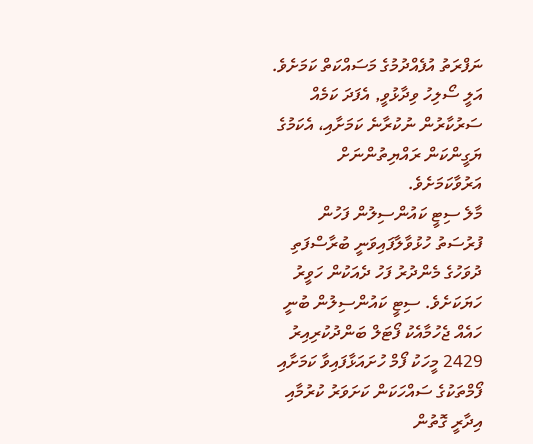ނަފްރަތު އުފެއްދުމުގެ މަސައްކަތް ކަމަށެވެ. އަލީ ސޯލިހު ވިދާޅުވީ, އެފަދަ ކަމެއް ސަރުކާރުން ނުކުރާނެ ކަމަށާއި، އެކަމުގެ ޔަގީންކަން ރައްޔިތުންނަށް އަރުވާކަމަށެވެ.
މާލެ ސިޓީ ކައުންސިލުން ފަހުން ފުރުސަތު ހުޅުވާލާފައިވަނީ ބުރާސްފަތި ދުވަހުގެ މެންދުރު ފަހު ދެއަކުން ހަވީރު ހަޔަކަށެވެ. ސިޓީ ކައުންސިލުން ބުނީ ހައެއް ޖެހުމާއެކު ފޯޓަލް ބަންދުކުރިއިރު 2429 މީހަކު ފޯމް ހުށައަޅާފައިވާ ކަމަށާއި ފޯމްތަކުގެ ސައްހަކަން ކަށަވަރު ކުރުމާއި އިދާރީ ގޮތުން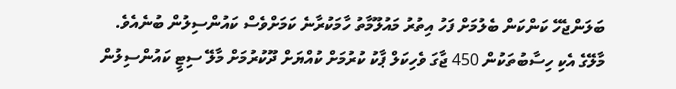ބަލަންޖެހޭ ކަންކަން ބެލުމަށް ފަހު އިތުރު މައުލޫމާތު ހާމަކުރާނެ ކަމަށްވެސް ކައުންސިލުން ބުނެއެވެ.
މާލޭގެ އެކި ހިސާބުތަކުން 450 ޖާގަ ވެހިކަލް ޕާކު ކުރުމަށް ކުއްޔަށް ދޫކުރުމަށް މާލޭ ސިޓީ ކައުންސިލުން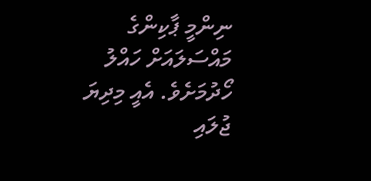ނިންމީ ޕާކިންގެ މައްސަލައަށް ހައްލު ހޯދުމަށެވެ. އެއީ މިދިޔަ ޖުލައި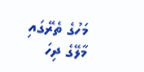މަހުގެ ތެރޭގައި މާލޭގެ ދިހަ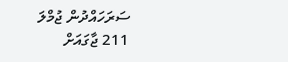ސަރަހައްދުން ޖުމްލަ 211 ޖާގައަށް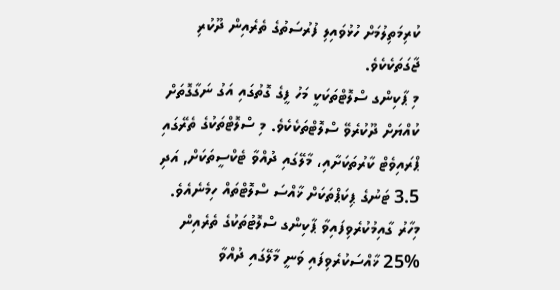ކުރިމަތިލުމަށް ހުޅުވައިލި ފުރުސަތުގެ ތެރެއިން ދޫކުރި ޖާގަތަކެކެވެ.
މި ޕާކިންގ ސްލޮޓްތަކަކީ މަހު ފީގެ ގޮތުގައި އަގު ނަގާގޮތަށް ކުއްޔަށް ދޫކުރެވޭ ސްލޮޓްތަކެކެވެ. މި ސްލޮޓްތަކުގެ ތެރޭގައި ޕްރައިވެޓް ކާރުތަކަށާއި، މާލޭގައި ދުއްވާ ޓެކްސީތަކަށް, އަދި 3.5 ޓަނުގެ ޕިކަޕްތަކަށް ޚާއްސަ ސްލޮޓްތައް ހިމެނެއެވެ. މިހާރު ގާއިމުކުރެވިފައިވާ ޕާކިންގ ސްލޮޓުތަކުގެ ތެރެއިން %25 ޚާއްސަކުރެވިފައި ވަނީ މާލޭގައި ދުއްވާ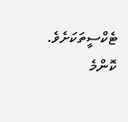ޓެކްސީތަކަށެވެ. ކޮންމެ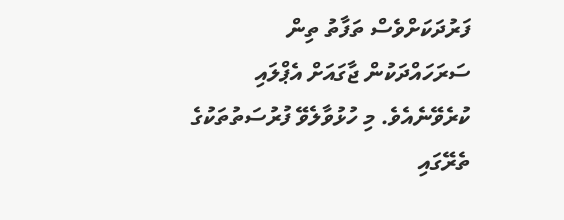ފަރުދަކަށްވެސް ތަފާތު ތިން ސަރަހައްދަކުން ޖާގައަށް އެޕްލައި ކުރެވޭނެއެވެ. މި ހުޅުވާލެވޭ ފުރުސަތުތަކުގެ ތެރޭގައި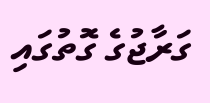ގަރާޖުގެ ގޮތުގައި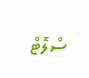ސްލޮޓް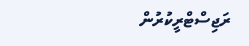ރަޖިސްޓްރީކުރުން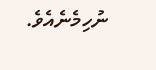ނުހިމެނެއެވެ.